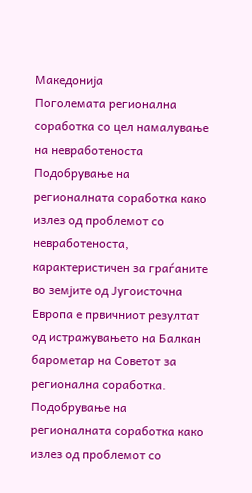Македонија
Поголемата регионална соработка со цел намалување на невработеноста
Подобрување на регионалната соработка како излез од проблемот со невработеноста, карактеристичен за граѓаните во земјите од Југоисточна Европа е првичниот резултат од истражувањето на Балкан барометар на Советот за регионална соработка.
Подобрување на регионалната соработка како излез од проблемот со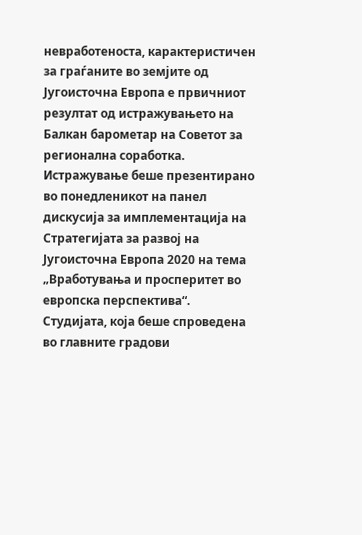невработеноста, карактеристичен за граѓаните во земјите од Југоисточна Европа е првичниот резултат од истражувањето на Балкан барометар на Советот за регионална соработка.
Истражување беше презентирано во понедленикот на панел дискусија за имплементација на Стратегијата за развој на Југоисточна Европа 2020 на тема „Вработувања и просперитет во европска перспектива“.
Студијата, која беше спроведена во главните градови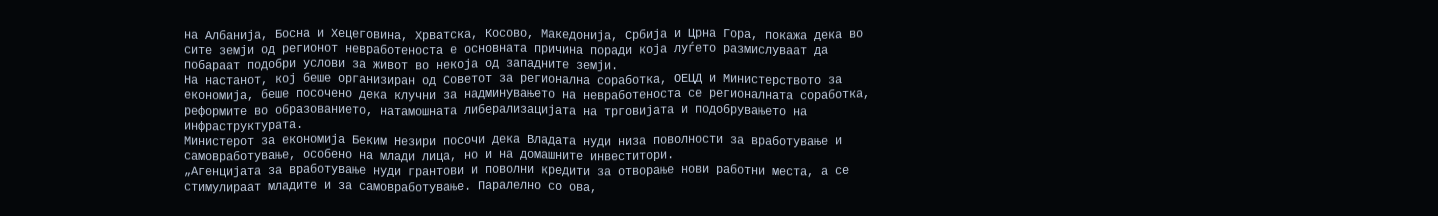на Албанија, Босна и Хецеговина, Хрватска, Косово, Македонија, Србија и Црна Гора, покажа дека во сите земји од регионот невработеноста е основната причина поради која луѓето размислуваат да побараат подобри услови за живот во некоја од западните земји.
На настанот, кој беше организиран од Советот за регионална соработка, ОЕЦД и Министерството за економија, беше посочено дека клучни за надминувањето на невработеноста се регионалната соработка, реформите во образованието, натамошната либерализацијата на трговијата и подобрувањето на инфраструктурата.
Министерот за економија Беким Незири посочи дека Владата нуди низа поволности за вработување и самовработување, особено на млади лица, но и на домашните инвеститори.
„Агенцијата за вработување нуди грантови и поволни кредити за отворање нови работни места, а се стимулираат младите и за самовработување. Паралелно со ова,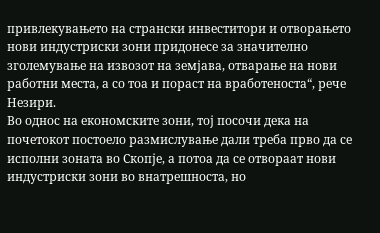привлекувањето на странски инвеститори и отворањето нови индустриски зони придонесе за значително зголемување на извозот на земјава, отварање на нови работни места, а со тоа и пораст на вработеноста“, рече Незири.
Во однос на економските зони, тој посочи дека на почетокот постоело размислување дали треба прво да се исполни зоната во Скопје, а потоа да се отвораат нови индустриски зони во внатрешноста, но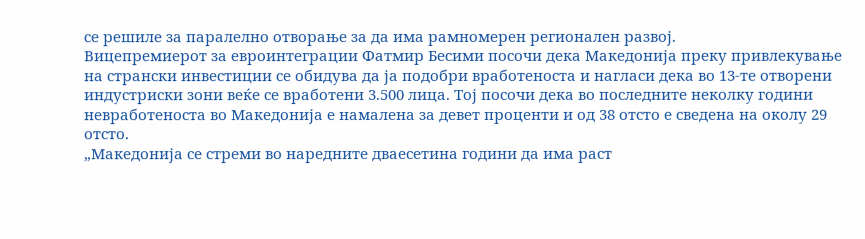се решиле за паралелно отворање за да има рамномерен регионален развој.
Вицепремиерот за евроинтеграции Фатмир Бесими посочи дека Македонија преку привлекување на странски инвестиции се обидува да ја подобри вработеноста и нагласи дека во 13-те отворени индустриски зони веќе се вработени 3.500 лица. Тој посочи дека во последните неколку години невработеноста во Македонија е намалена за девет проценти и од 38 отсто е сведена на околу 29 отсто.
„Македонија се стреми во наредните дваесетина години да има раст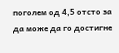поголем од 4,5 отсто за да може да го достигне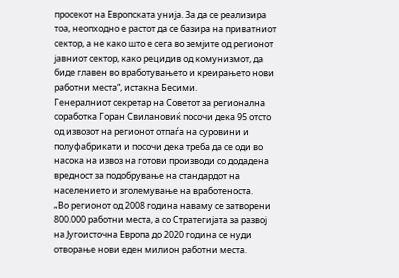просекот на Европската унија. За да се реализира тоа, неопходно е растот да се базира на приватниот сектор, а не како што е сега во земјите од регионот јавниот сектор, како рецидив од комунизмот, да биде главен во вработувањето и креирањето нови работни места“, истакна Бесими.
Генералниот секретар на Советот за регионална соработка Горан Свилановиќ посочи дека 95 отсто од извозот на регионот отпаѓа на суровини и полуфабрикати и посочи дека треба да се оди во насока на извоз на готови производи со додадена вредност за подобрување на стандардот на населението и зголемување на вработеноста.
„Во регионот од 2008 година наваму се затворени 800.000 работни места, а со Стратегијата за развој на Југоисточна Европа до 2020 година се нуди отворање нови еден милион работни места.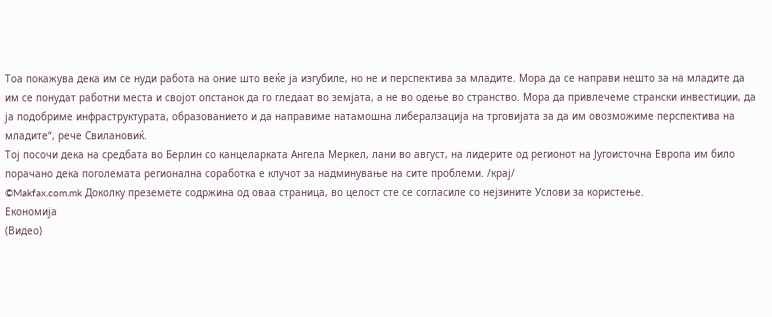Тоа покажува дека им се нуди работа на оние што веќе ја изгубиле, но не и перспектива за младите. Мора да се направи нешто за на младите да им се понудат работни места и својот опстанок да го гледаат во земјата, а не во одење во странство. Мора да привлечеме странски инвестиции, да ја подобриме инфраструктурата, образованието и да направиме натамошна либералзација на трговијата за да им овозможиме перспектива на младите“, рече Свилановиќ.
Тој посочи дека на средбата во Берлин со канцеларката Ангела Меркел, лани во август, на лидерите од регионот на Југоисточна Европа им било порачано дека поголемата регионална соработка е клучот за надминување на сите проблеми. /крај/
©Makfax.com.mk Доколку преземете содржина од оваа страница, во целост сте се согласиле со нејзините Услови за користење.
Економија
(Видео)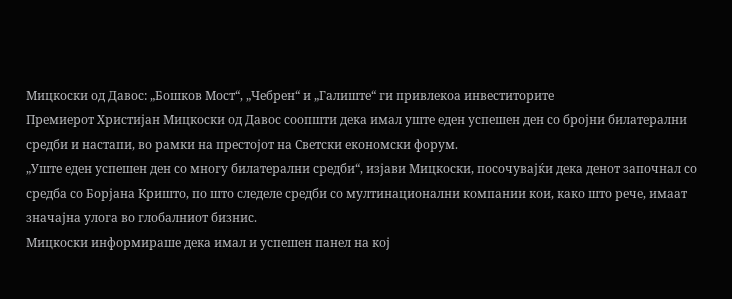Мицкоски од Давос: „Бошков Мост“, „Чебрен“ и „Галиште“ ги привлекоа инвеститорите
Премиерот Христијан Мицкоски од Давос соопшти дека имал уште еден успешен ден со бројни билатерални средби и настапи, во рамки на престојот на Светски економски форум.
„Уште еден успешен ден со многу билатерални средби“, изјави Мицкоски, посочувајќи дека денот започнал со средба со Борјана Кришто, по што следеле средби со мултинационални компании кои, како што рече, имаат значајна улога во глобалниот бизнис.
Мицкоски информираше дека имал и успешен панел на кој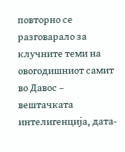повторно се разговарало за клучните теми на овогодишниот самит во Давос – вештачката интелигенција, дата-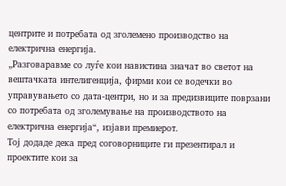центрите и потребата од зголемено производство на електрична енергија.
„Разговаравме со луѓе кои навистина значат во светот на вештачката интелигенција, фирми кои се водечки во управувањето со дата-центри, но и за предизвиците поврзани со потребата од зголемување на производството на електрична енергија“, изјави премиерот.
Тој додаде дека пред соговорниците ги презентирал и проектите кои за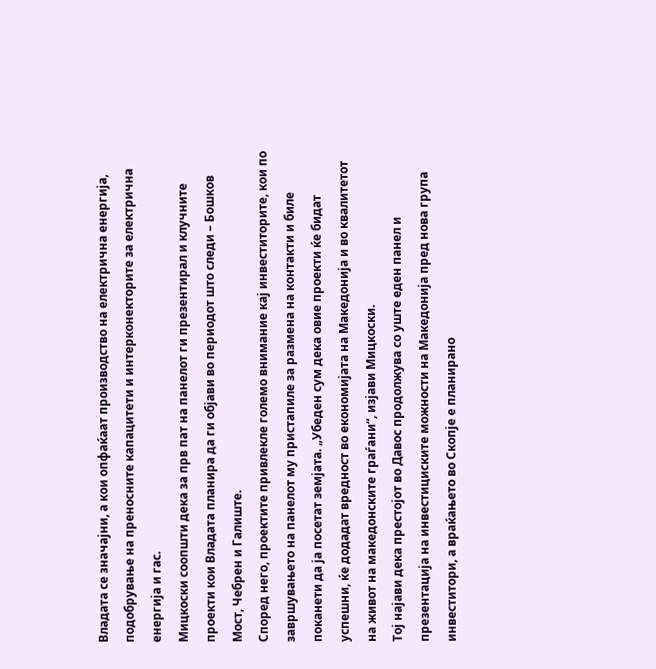Владата се значајни, а кои опфаќаат производство на електрична енергија, подобрување на преносните капацитети и интерконекторите за електрична енергија и гас.
Мицкоски соопшти дека за прв пат на панелот ги презентирал и клучните проекти кои Владата планира да ги објави во периодот што следи – Бошков Мост, Чебрен и Галиште.
Според него, проектите привлекле големо внимание кај инвеститорите, кои по завршувањето на панелот му пристапиле за размена на контакти и биле поканети да ја посетат земјата. „Убеден сум дека овие проекти ќе бидат успешни, ќе додадат вредност во економијата на Македонија и во квалитетот на живот на македонските граѓани“, изјави Мицкоски.
Тој најави дека престојот во Давос продолжува со уште еден панел и презентација на инвестициските можности на Македонија пред нова група инвеститори, а враќањето во Скопје е планирано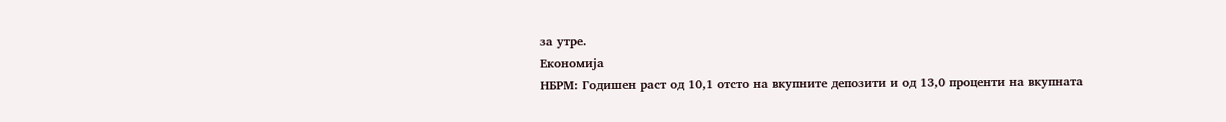за утре.
Економија
НБРМ: Годишен раст од 10,1 отсто на вкупните депозити и од 13,0 проценти на вкупната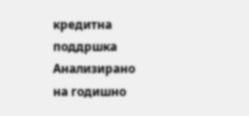кредитна поддршка
Анализирано на годишно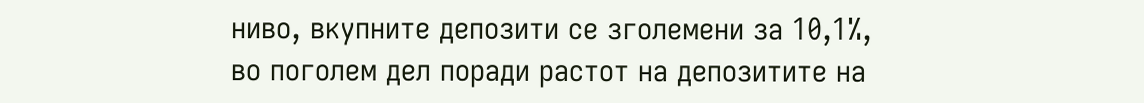ниво, вкупните депозити се зголемени за 10,1%, во поголем дел поради растот на депозитите на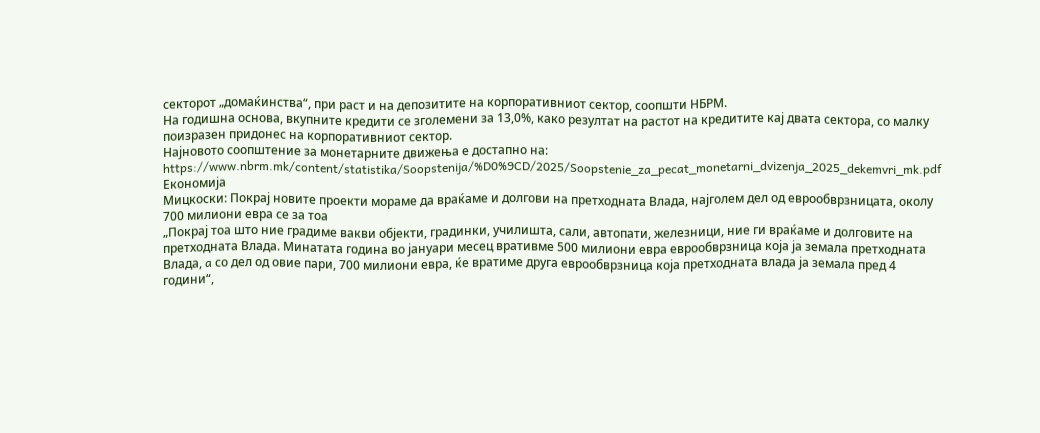секторот „домаќинства“, при раст и на депозитите на корпоративниот сектор, соопшти НБРМ.
На годишна основа, вкупните кредити се зголемени за 13,0%, како резултат на растот на кредитите кај двата сектора, со малку поизразен придонес на корпоративниот сектор.
Најновото соопштение за монетарните движења е достапно на: https://www.nbrm.mk/content/statistika/Soopstenija/%D0%9CD/2025/Soopstenie_za_pecat_monetarni_dvizenja_2025_dekemvri_mk.pdf
Економија
Мицкоски: Покрај новите проекти мораме да враќаме и долгови на претходната Влада, најголем дел од еврообврзницата, околу 700 милиони евра се за тоа
„Покрај тоа што ние градиме вакви објекти, градинки, училишта, сали, автопати, железници, ние ги враќаме и долговите на претходната Влада. Минатата година во јануари месец вративме 500 милиони евра еврообврзница која ја земала претходната Влада, a со дел од овие пари, 700 милиони евра, ќе вратиме друга еврообврзница која претходната влада ја земала пред 4 години“,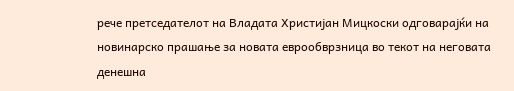рече претседателот на Владата Христијан Мицкоски одговарајќи на новинарско прашање за новата еврообврзница во текот на неговата денешна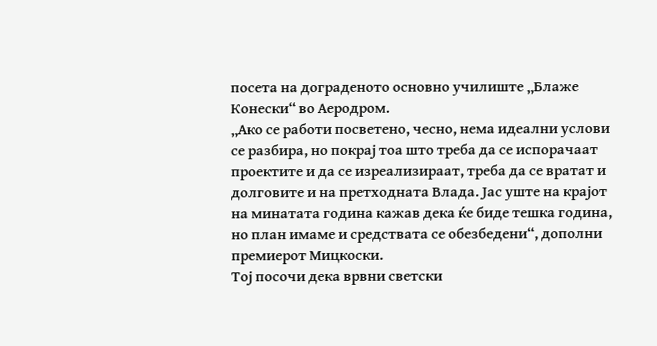посета на дограденото основно училиште „Блаже Конески“ во Аеродром.
„Ако се работи посветено, чесно, нема идеални услови се разбира, но покрај тоа што треба да се испорачаат проектите и да се изреализираат, треба да се вратат и долговите и на претходната Влада. Јас уште на крајот на минатата година кажав дека ќе биде тешка година, но план имаме и средствата се обезбедени“, дополни премиерот Мицкоски.
Тој посочи дека врвни светски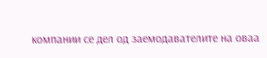компании се дел од заемодавателите на оваа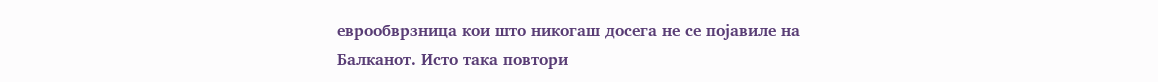еврообврзница кои што никогаш досега не се појавиле на Балканот. Исто така повтори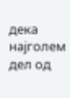дека најголем дел од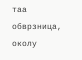таа обврзница, околу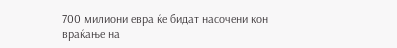700 милиони евра ќе бидат насочени кон враќање на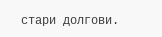стари долгови.